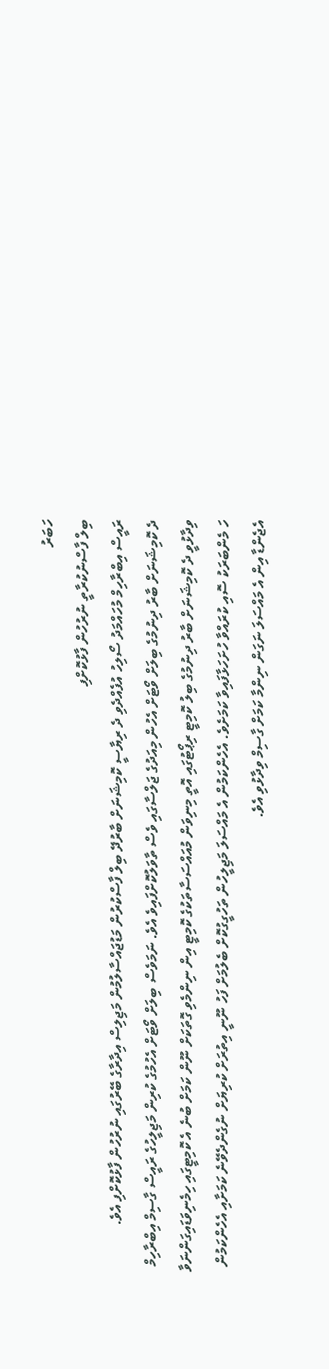ހަބަރު
ބިލް ފާސްނުކުރާތީ ނުރުހުން ފާޅުކޮށްފި
ރައީސް އިބްރާހިމް މުހައްމަދު ސޯލިހު އުފެއްދެވި ދެ ރިޔާސީ ކޮމިޝަނަށް ބާރުދޭ ބިލް ފާސްކުރުން މަޑުޖައްސާލުމުން މަޖިލިސް އިދާރާގެ ބޭރުގައި ނުރުހުން ފާޅުކޮށްފި އެވެ.
ދެ ކޮމިޝަނަށް ބާރު ދިނުމުގެ ބިލަށް ވޯޓަށް އެހުން މިއަދުގެ ޖަލްސާގައި ވެސް ތާވަލުކޮށްފައިވެ އެވެ. ނަމަވެސް ބިލަށް ވޯޓަށް އެހުމުގެ ކުރިން މަޖިލީހުގެ ރައީސް ގާސިމް އިބްރާހިމް ވިދާޅުވީ ދެ ކޮމިޝަނަށް ބާރު ދިނުމުގެ ބިލު ކޮމިޓީ ރިޕޯޓުގައި އޮތީ މިނިވަން މުއައްސަސާތަކުގެ ކޮމިޓީ އިން ނިންމެވި ގޮތަކަށް ނޫން ކަމަށް ބުނެ އެ ކޮމިޓީގައި ހިމެނިވަޑައިގަންނަވާ ހަ މެންބަރަކު ސޮއި ކުރައްވާ ހުށަހަޅާފައިވާ ކަމަށެވެ. އެހެންކަމުން އެ މައްސަލަ މަޖިލީހުން ތަހުގީގުކޮށް ބެލުމަށް ފަހު ނޫނީ އިތުރަށް ކުރިޔަށް ނުގެންދެވޭނެ ކަމަށާއި އެހެންކަމުން އެޖެންޑާ އިން އެ މައްސަލަ ނަގަން ނިންމާ ކަމަށް ގާސިމް ވިދާޅުވި އެވެ.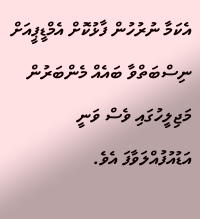އެކަމާ ނުރުހުން ފާޅުކޮށް އެމްޑީޕީއަށް ނިސްބަތްވާ ބައެއް މެންބަރުން މަޖިލީހުގައި ވެސް ވަނީ އަޑުއުފުއްލަވާފަ އެވެ.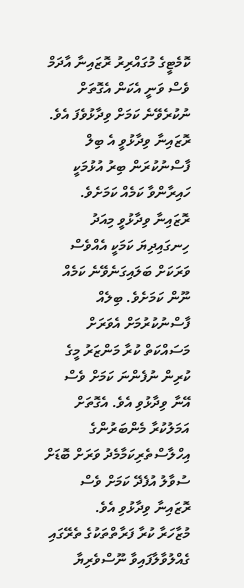ކޮމެޓީގެ މުގައްރިރު ރޮޒައިނާ އާދަމް ވެސް ވަނީ އެކަން އެގޮތަށް ނުކުރެވޭނެ ކަމަށް ވިދާޅުވެފަ އެވެ. ރޮޒައިނާ ވިދާޅުވީ އެ ބިލް ފާސްނުކުރަން ބިރު އުޅުމަކީ ހައިރާންވާ ކަމެއް ކަމަށެވެ.
ރޮޒައިނާ ވިދާޅުވީ މިއަދު ހިނގައިދިޔަ ކަމަކީ އެއްވެސް ވަރަކަށް ބަލައިގަނެވޭނެ ކަމެއް ނޫން ކަމަށެވެ. ބިލެއް ފާސްނުކުރުމަށް އެވަރަށް މަސައްކަތް ކުރާ މަންޒަރު މީގެ ކުރިން ނުފެންނަ ކަމަށް ވެސް އޭނާ ވިދާޅުވި އެވެ. އެގޮތަށް އަމަލުކުރާ މެންބަރުންގެ އިހްލާސްތެރިކަމާމެދު ވަރަށް ބޮޑަށް ސުވާލު އުފެދޭ ކަމަށް ވެސް ރޮޒައިނާ ވިދާޅުވި އެވެ.
މުޒާހަރާ ކުރާ ފަރާތްތަކުގެ ތެރޭގައި ގެއްލުވާލާފައިވާ ނޫސްވެރިޔާ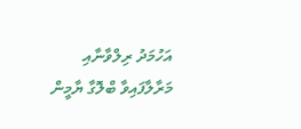އަހުމަދު ރިލްވާނާއި މަރާލާފައިވާ ބްލޮގާ ޔާމީން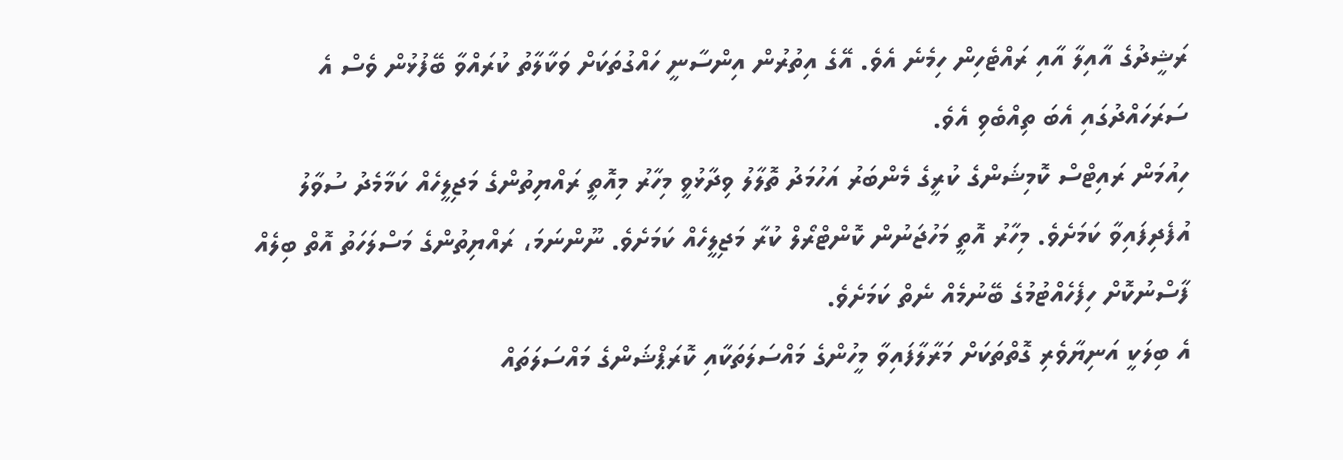ރަޝީދުގެ އާއިލާ އާއި ރައްޓެހިން ހިމެނެ އެވެ. އޭގެ އިތުރުން އިންސާނީ ހައްގުތަކަށް ވަކާލާތު ކުރައްވާ ބޭފުޅުން ވެސް އެ ސަރަހައްދުގައި އެބަ ތިއްބެވި އެވެ.
ހިއުމަން ރައިޓްސް ކޮމިޝަންގެ ކުރީގެ މެންބަރު އަހުމަދު ތޮލާލު ވިދާޅުވީ މިހާރު މިއޮތީ ރައްޔިތުންގެ މަޖިލީހެއް ކަމާމެދު ސުވާލު އުފެދިފައިވާ ކަމަށެވެ. މިހާރު އޮތީ މަހުޖަނުން ކޮންޓްރޯލް ކުރާ މަޖިލީހެއް ކަމަށެވެ. ނޫންނަމަ، ރައްޔިތުންގެ މަސްލަހަތު އޮތް ބިލެއް ފާސްނުކޮށް ހިފެހެއްޓުމުގެ ބޭނުމެއް ނެތް ކަމަށެވެ.
އެ ބިލަކީ އަނިޔާވެރި ގޮތްތަކަށް މަރާލާފައިވާ މީހުންގެ މައްސަލަތަކާއި ކޮރަޕްޝަންގެ މައްސަލަތައް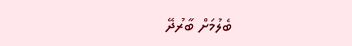ބެލުމަށް ބާރުދޭ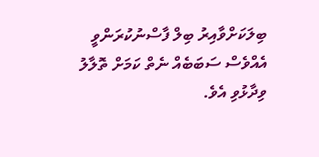ބިލަކަށްވާއިރު ބިލް ފާސްނުކުރަންވީ އެއްވެސް ސަބަބެއް ނެތް ކަމަށް ތޮލާލު ވިދާޅުވި އެވެ.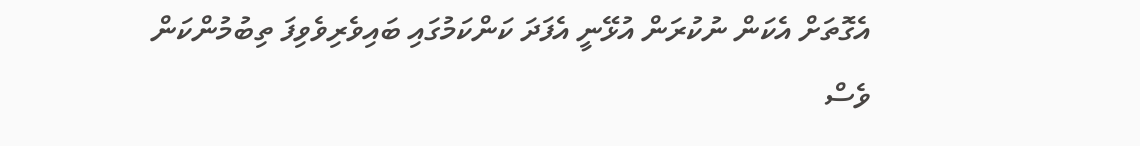އެގޮތަށް އެކަން ނުކުރަން އުޅޭނީ އެފަދަ ކަންކަމުގައި ބައިވެރިވެވިފަ ތިބުމުންކަން ވެސް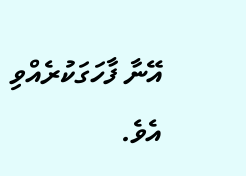އޭނާ ފާހަގަކުރެއްވި އެވެ.